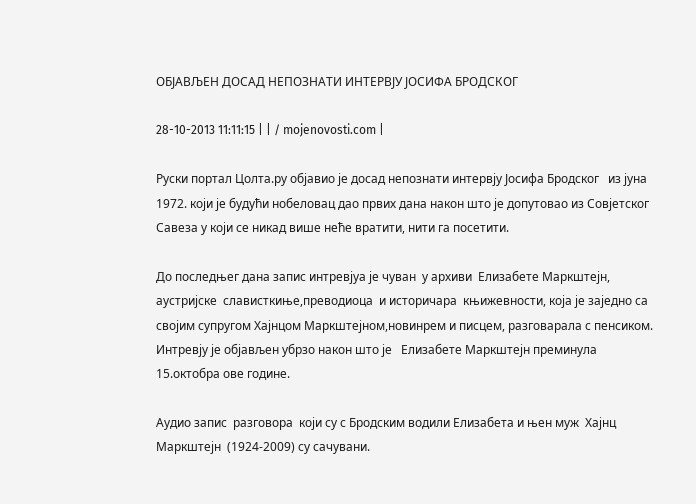ОБЈАВЉЕН ДОСАД НЕПОЗНАТИ ИНТЕРВЈУ ЈОСИФА БРОДСКОГ

28-10-2013 11:11:15 | | / mojenovosti.com |

Руски портал Цолта.ру објавио је досад непознати интервју Јосифа Бродског   из јуна 1972. који је будући нобеловац дао првих дана након што је допутовао из Совјетског   Савеза у који се никад више неће вратити, нити га посетити.

До последњег дана запис интревјуа је чуван  у архиви  Елизабете Маркштејн, аустријске  слависткиње,преводиоца  и историчара  књижевности, која је заједно са својим супругом Хајнцом Маркштејном,новинрем и писцем, разговарала с пенсиком.
Интревју је објављен убрзо након што је   Елизабете Маркштејн преминула  15.октобра ове године.

Аудио запис  разговора  који су с Бродским водили Елизабета и њен муж  Хајнц Маркштејн  (1924-2009) су сачувани.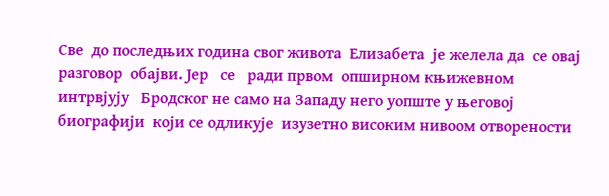Све  до последњих година свог живота  Елизабета  је желела да  се овај   разговор  обајви. Јер   се   ради првом  опширном књижевном  интрвјују   Бродског не само на Западу него уопште у његовој биографији  који се одликује  изузетно високим нивоом отворености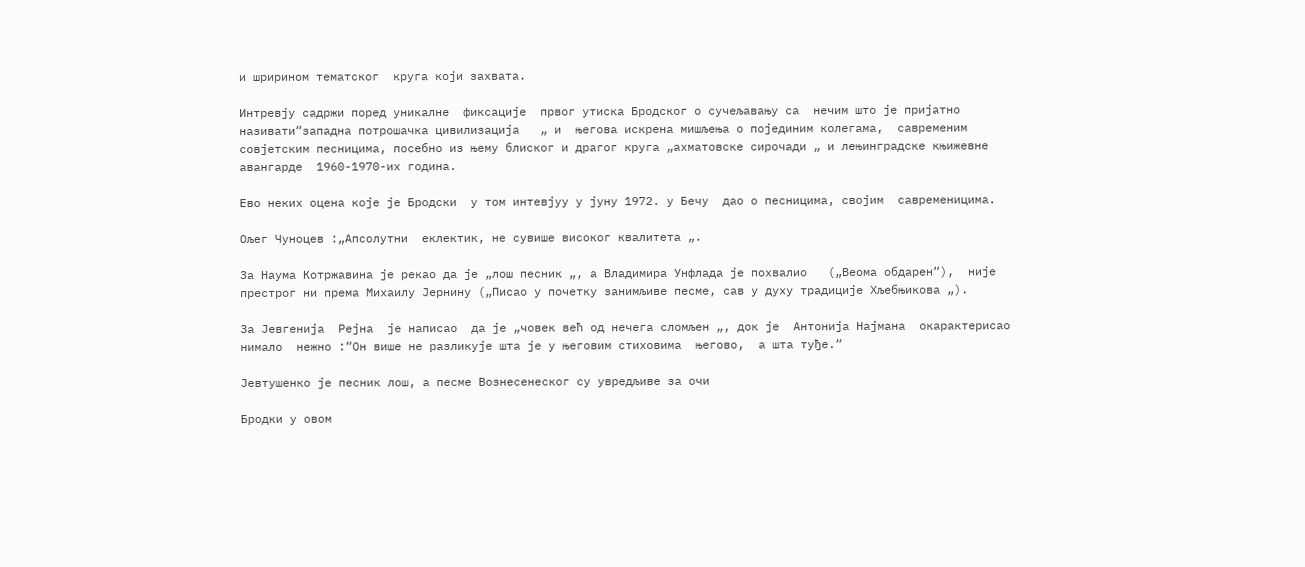и шририном тематског  круга који захвата.

Интревју садржи поред уникалне  фиксације  првог утиска Бродског о сучељавању са  нечим што је пријатно називати“западна потрошачка цивилизација   „ и  његова искрена мишљења о појединим колегама,  савременим совјетским песницима, посебно из њему блиског и драгог круга „ахматовске сирочади „ и лењинградске књижевне   авангарде  1960-1970-их година.

Ево неких оцена које је Бродски  у том интевјуу у јуну 1972. у Бечу  дао о песницима, својим  савременицима.

Ољег Чуноцев :„Апсолутни  еклектик, не сувише високог квалитета „.

За Наума Котржавина је рекао да је „лош песник „, а Владимира Унфлада је похвалио   („Веома обдарен“),  није престрог ни према Михаилу Јернину („Писао у почетку занимљиве песме, сав у духу традиције Хљебњикова „).

За Јевгенија  Рејна  је написао  да је „човек већ од нечега сломљен „, док је  Антонија Најмана  окарактерисао   нимало  нежно :“Он више не разликује шта је у његовим стиховима  његово,  а шта туђе.“

Јевтушенко је песник лош, а песме Вознесенеског су увредљиве за очи

Бродки у овом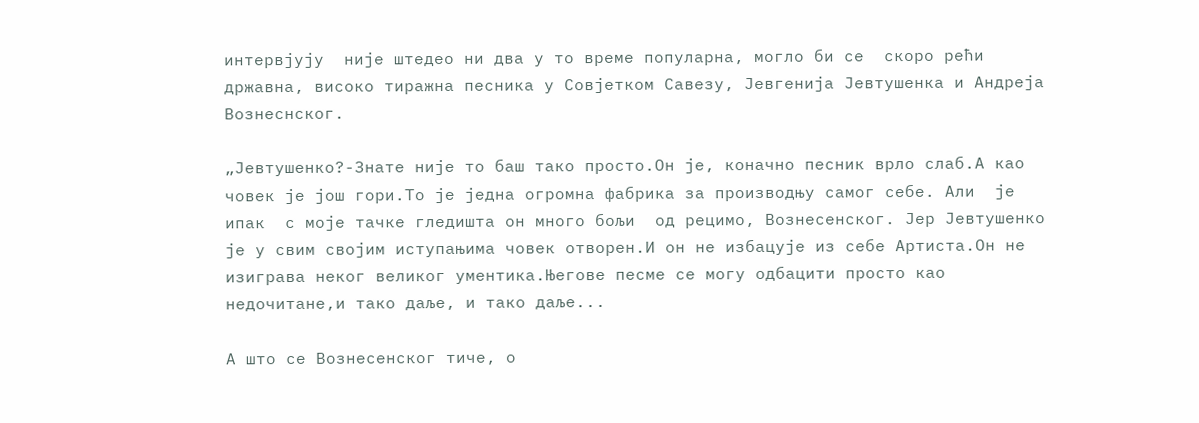интервјују  није штедео ни два у то време популарна, могло би се  скоро рећи државна, високо тиражна песника у Совјетком Савезу, Јевгенија Јевтушенка и Андреја Вознеснског.

„Јевтушенко?-Знате није то баш тако просто.Он је, коначно песник врло слаб.А као човек је још гори.То је једна огромна фабрика за производњу самог себе. Али  је ипак  с моје тачке гледишта он много бољи  од рецимо, Вознесенског. Јер Јевтушенко је у свим својим иступањима човек отворен.И он не избацује из себе Артиста.Он не изиграва неког великог ументика.Његове песме се могу одбацити просто као недочитане,и тако даље, и тако даље...

А што се Вознесенског тиче, о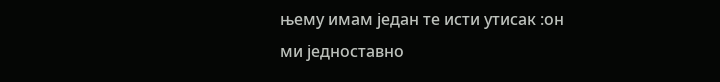њему имам један те исти утисак :он ми једноставно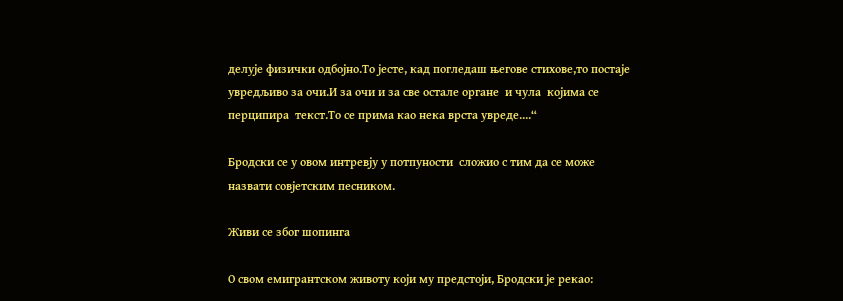делује физички одбојно.То јесте, кад погледаш његове стихове,то постаје увредљиво за очи.И за очи и за све остале органе  и чула  којима се перципира  текст.То се прима као нека врста увреде....“

Бродски се у овом интревју у потпуности  сложио с тим да се може назвати совјетским песником.

Живи се због шопинга

О свом емигрантском животу који му предстоји, Бродски је рекао: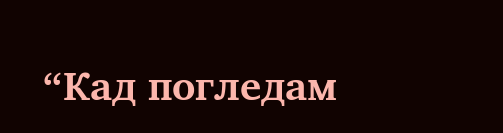“Кад погледам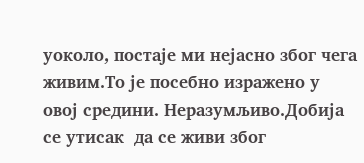уоколо, постаје ми нејасно због чега живим.То је посебно изражено у овој средини. Неразумљиво.Добија се утисак  да се живи због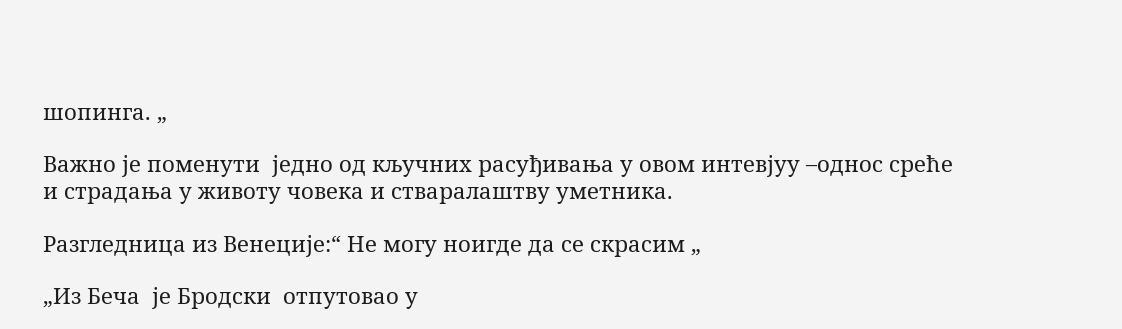шопинга. „

Важно је поменути  једно од кључних расуђивања у овом интевјуу –однос среће и страдања у животу човека и стваралаштву уметника.

Разгледница из Венеције:“ Не могу ноигде да се скрасим „

„Из Беча  је Бродски  отпутовао у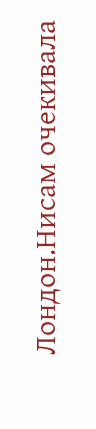Лондон.Нисам очекивала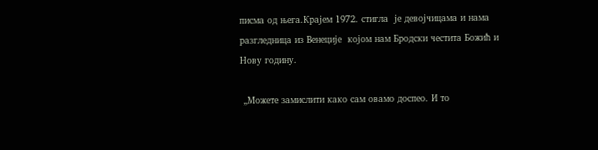писма од њега.Крајем 1972. стигла  је девојчицама и нама разгледница из Венеције  којом нам Бродски честита Божић и Нову годину.

 „Можете замислити како сам овамо доспео. И то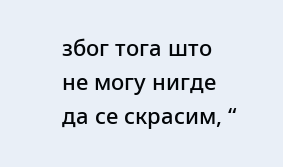због тога што не могу нигде да се скрасим, “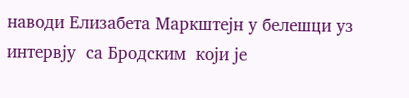наводи Елизабета Маркштејн у белешци уз интервју  са Бродским  који је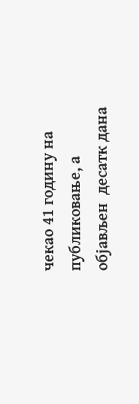чекао 41 годину на публиковање, а објављен  десатк дана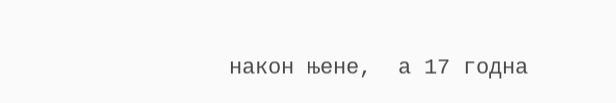након њене,  а 17 годна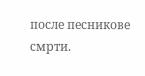после песникове смрти.